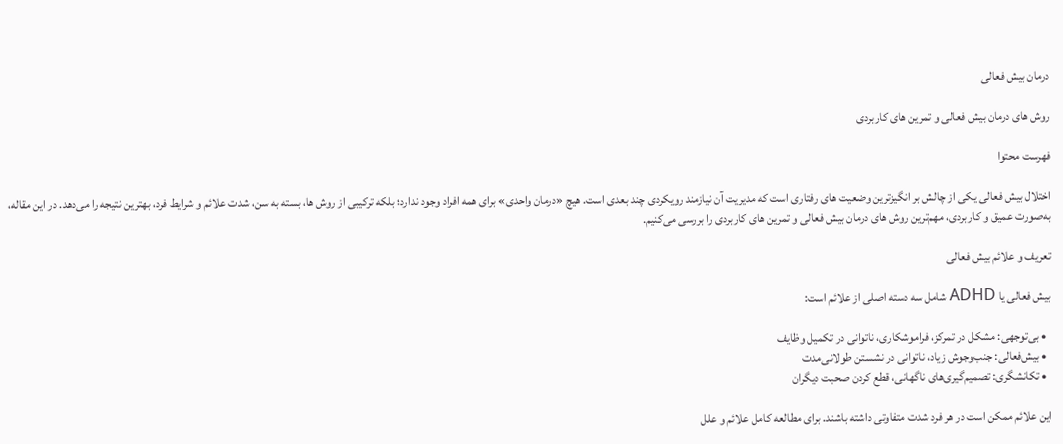درمان بیش‌ فعالی

روش‌ های درمان بیش‌ فعالی و تمرین‌ های کاربردی

فهرست محتوا

اختلال بیش‌ فعالی یکی از چالش‌ بر انگیزترین وضعیت‌ های رفتاری است که مدیریت آن نیازمند رویکردی چند بعدی است. هیچ «درمان واحدی» برای همه افراد وجود ندارد؛ بلکه ترکیبی از روش‌ ها، بسته به سن، شدت علائم و شرایط فرد، بهترین نتیجه را می‌دهد. در این مقاله، به‌صورت عمیق و کاربردی، مهم‌ترین روش‌ های درمان بیش‌ فعالی و تمرین‌ های کاربردی را بررسی می‌کنیم.

تعریف و علائم بیش‌ فعالی

بیش‌ فعالی یا ADHD شامل سه دسته اصلی از علائم است:

  • بی‌توجهی: مشکل در تمرکز، فراموشکاری، ناتوانی در تکمیل وظایف
  • بیش‌فعالی: جنب‌وجوش زیاد، ناتوانی در نشستن طولانی‌مدت
  • تکانشگری: تصمیم‌گیری‌های ناگهانی، قطع کردن صحبت دیگران

این علائم ممکن است در هر فرد شدت متفاوتی داشته باشند. برای مطالعه کامل علائم و علل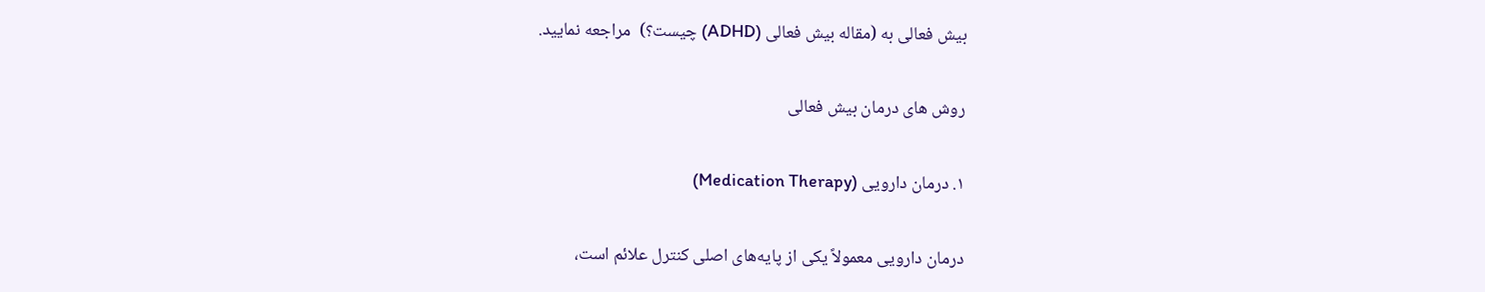بیش‌ فعالی به (مقاله بیش‌ فعالی (ADHD) چیست؟)  مراجعه نمایید.

روش های درمان بیش‌ فعالی

۱. درمان دارویی (Medication Therapy)

درمان دارویی معمولاً یکی از پایه‌های اصلی کنترل علائم است،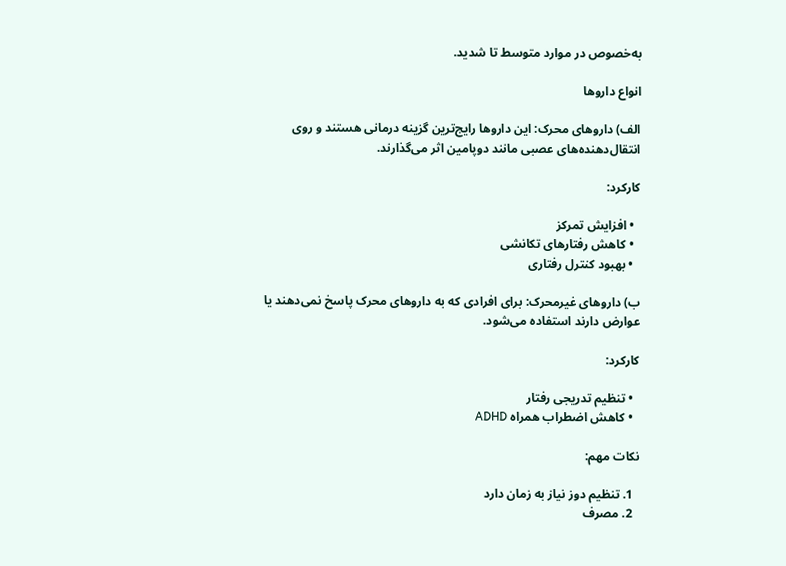به‌خصوص در موارد متوسط تا شدید.

انواع داروها

الف) داروهای محرک: این داروها رایج‌ترین گزینه درمانی هستند و روی انتقال‌دهنده‌های عصبی مانند دوپامین اثر می‌گذارند.

کارکرد:

  • افزایش تمرکز
  • کاهش رفتارهای تکانشی
  • بهبود کنترل رفتاری

ب) داروهای غیرمحرک: برای افرادی که به داروهای محرک پاسخ نمی‌دهند یا عوارض دارند استفاده می‌شود.

کارکرد:

  • تنظیم تدریجی رفتار
  • کاهش اضطراب همراه ADHD

نکات مهم:

  1. تنظیم دوز نیاز به زمان دارد
  2. مصرف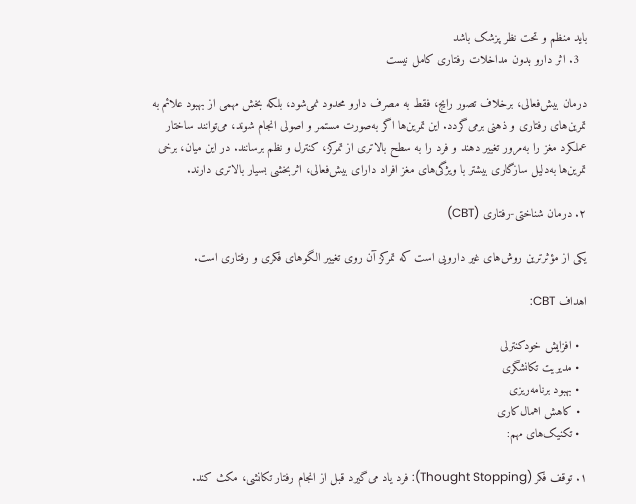باید منظم و تحت نظر پزشک باشد
  3. اثر دارو بدون مداخلات رفتاری کامل نیست

درمان بیش‌فعالی، برخلاف تصور رایج، فقط به مصرف دارو محدود نمی‌شود، بلکه بخش مهمی از بهبود علائم به تمرین‌های رفتاری و ذهنی برمی‌گردد. این تمرین‌ها اگر به‌صورت مستمر و اصولی انجام شوند، می‌توانند ساختار عملکرد مغز را به‌مرور تغییر دهند و فرد را به سطح بالاتری از تمرکز، کنترل و نظم برسانند. در این میان، برخی تمرین‌ها به‌دلیل سازگاری بیشتر با ویژگی‌های مغز افراد دارای بیش‌فعالی، اثربخشی بسیار بالاتری دارند.

۲. درمان شناختی-رفتاری (CBT)

یکی از مؤثرترین روش‌های غیر دارویی است که تمرکز آن روی تغییر الگوهای فکری و رفتاری است.

اهداف CBT:

  • افزایش خودکنترلی
  • مدیریت تکانشگری
  • بهبود برنامه‌ریزی
  • کاهش اهمال‌کاری
  • تکنیک‌های مهم:

۱. توقف فکر (Thought Stopping): فرد یاد می‌گیرد قبل از انجام رفتار تکانشی، مکث کند.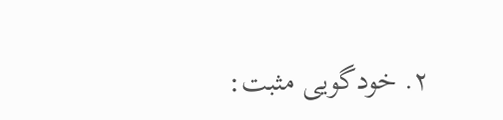۲. خودگویی مثبت: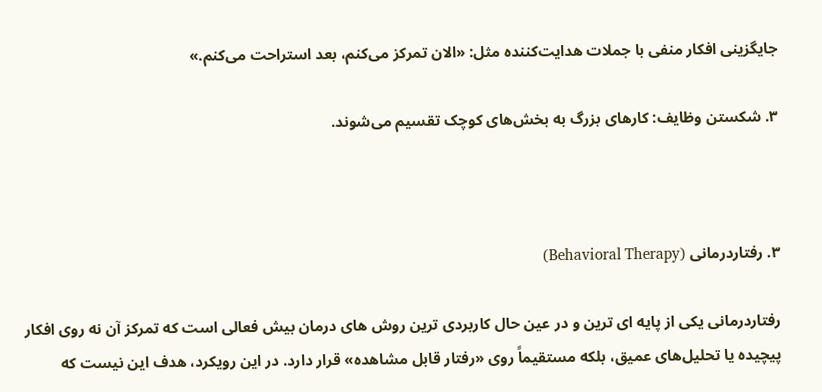جایگزینی افکار منفی با جملات هدایت‌کننده مثل: «الان تمرکز می‌کنم، بعد استراحت می‌کنم.»

۳. شکستن وظایف: کارهای بزرگ به بخش‌های کوچک تقسیم می‌شوند.



۳. رفتاردرمانی (Behavioral Therapy)

رفتاردرمانی یکی از پایه‌ ای‌ ترین و در عین حال کاربردی‌ ترین روش‌ های درمان بیش‌ فعالی است که تمرکز آن نه روی افکار پیچیده یا تحلیل‌های عمیق، بلکه مستقیماً روی «رفتار قابل مشاهده» قرار دارد. در این رویکرد، هدف این نیست که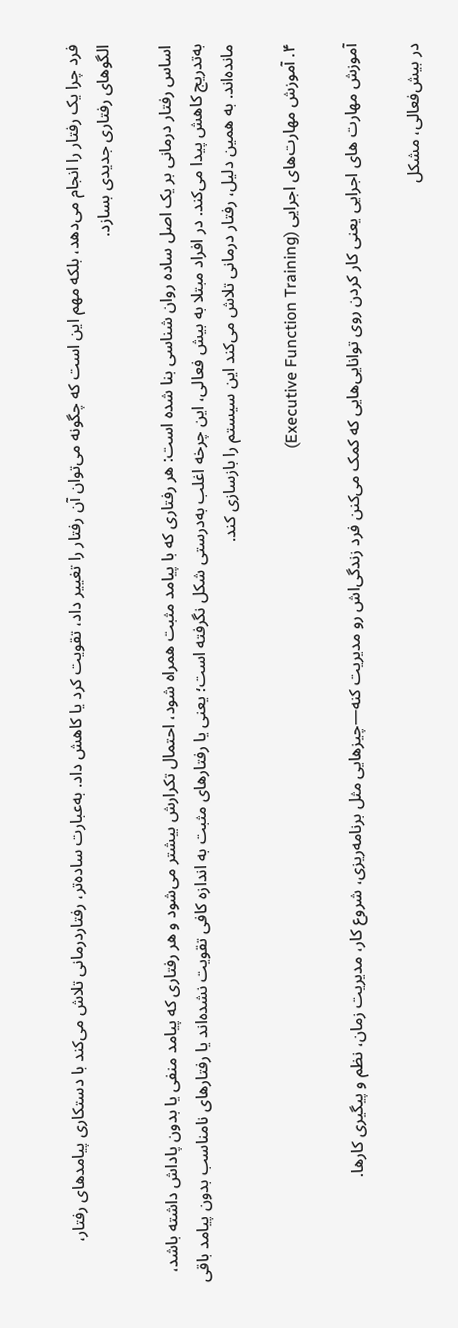فرد چرا یک رفتار را انجام می‌دهد، بلکه مهم این است که چگونه می‌توان آن رفتار را تغییر داد، تقویت کرد یا کاهش داد. به‌عبارت ساده‌تر، رفتاردرمانی تلاش می‌کند با دستکاری پیامدهای رفتار، الگوهای رفتاری جدیدی بسازد.

اساس رفتار درمانی بر یک اصل ساده روان‌ شناسی بنا شده است: هر رفتاری که با پیامد مثبت همراه شود، احتمال تکرارش بیشتر می‌شود و هر رفتاری که پیامد منفی یا بدون پاداش داشته باشد، به‌تدریج کاهش پیدا می‌کند. در افراد مبتلا به بیش‌ فعالی، این چرخه اغلب به‌درستی شکل نگرفته است؛ یعنی یا رفتارهای مثبت به اندازه کافی تقویت نشده‌اند یا رفتارهای نامناسب بدون پیامد باقی مانده‌اند. به همین دلیل، رفتار درمانی تلاش می‌کند این سیستم را بازسازی کند.

۴. آموزش مهارت‌های اجرایی (Executive Function Training)

آموزش مهارت‌ های اجرایی یعنی کار کردن روی توانایی‌هایی که کمک می‌کنن فرد زندگی‌اش رو مدیریت کنه—چیزهایی مثل برنامه‌ریزی، شروع کار، مدیریت زمان، نظم و پیگیری کارها.

در بیش‌فعالی، مشکل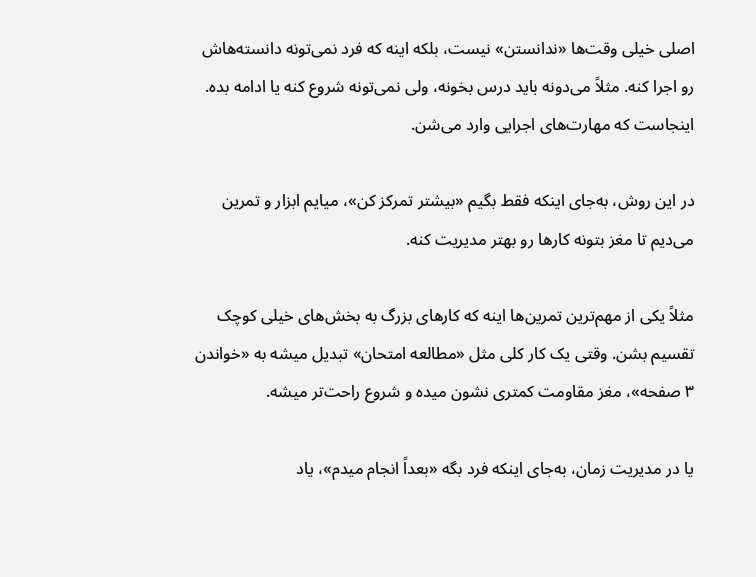اصلی خیلی وقت‌ها «ندانستن» نیست، بلکه اینه که فرد نمی‌تونه دانسته‌هاش رو اجرا کنه. مثلاً می‌دونه باید درس بخونه، ولی نمی‌تونه شروع کنه یا ادامه بده. اینجاست که مهارت‌های اجرایی وارد می‌شن.

در این روش، به‌جای اینکه فقط بگیم «بیشتر تمرکز کن»، میایم ابزار و تمرین می‌دیم تا مغز بتونه کارها رو بهتر مدیریت کنه.

مثلاً یکی از مهم‌ترین تمرین‌ها اینه که کارهای بزرگ به بخش‌های خیلی کوچک تقسیم بشن. وقتی یک کار کلی مثل «مطالعه امتحان» تبدیل میشه به «خواندن ۳ صفحه»، مغز مقاومت کمتری نشون میده و شروع راحت‌تر میشه.

یا در مدیریت زمان، به‌جای اینکه فرد بگه «بعداً انجام میدم»، یاد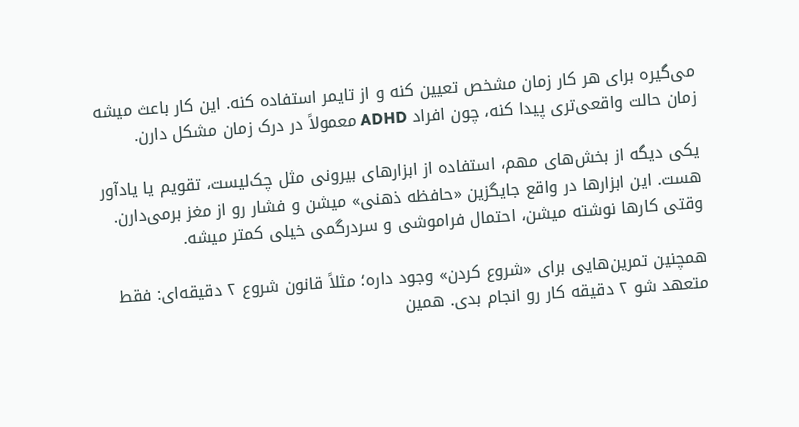می‌گیره برای هر کار زمان مشخص تعیین کنه و از تایمر استفاده کنه. این کار باعث میشه زمان حالت واقعی‌تری پیدا کنه، چون افراد ADHD معمولاً در درک زمان مشکل دارن.

یکی دیگه از بخش‌های مهم، استفاده از ابزارهای بیرونی مثل چک‌لیست، تقویم یا یادآور هست. این ابزارها در واقع جایگزین «حافظه ذهنی» میشن و فشار رو از مغز برمی‌دارن. وقتی کارها نوشته میشن، احتمال فراموشی و سردرگمی خیلی کمتر میشه.

همچنین تمرین‌هایی برای «شروع کردن» وجود داره؛ مثلاً قانون شروع ۲ دقیقه‌ای: فقط متعهد شو ۲ دقیقه کار رو انجام بدی. همین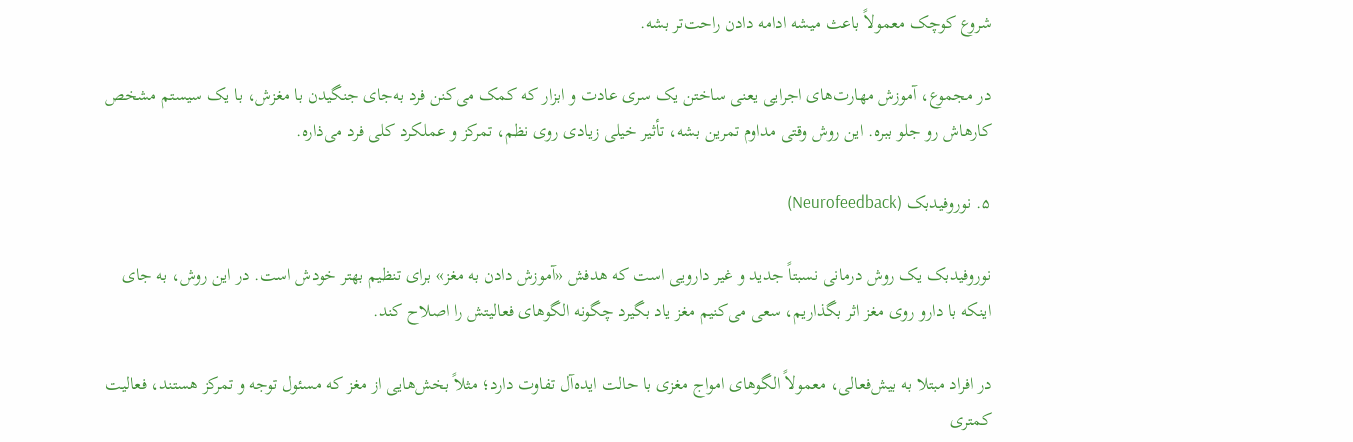شروع کوچک معمولاً باعث میشه ادامه دادن راحت‌تر بشه.

در مجموع، آموزش مهارت‌های اجرایی یعنی ساختن یک سری عادت و ابزار که کمک می‌کنن فرد به‌جای جنگیدن با مغزش، با یک سیستم مشخص کارهاش رو جلو ببره. این روش وقتی مداوم تمرین بشه، تأثیر خیلی زیادی روی نظم، تمرکز و عملکرد کلی فرد می‌ذاره.

۵. نوروفیدبک (Neurofeedback)

نوروفیدبک یک روش درمانی نسبتاً جدید و غیر دارویی است که هدفش «آموزش دادن به مغز» برای تنظیم بهتر خودش است. در این روش، به‌ جای اینکه با دارو روی مغز اثر بگذاریم، سعی می‌کنیم مغز یاد بگیرد چگونه الگوهای فعالیتش را اصلاح کند.

در افراد مبتلا به بیش‌فعالی، معمولاً الگوهای امواج مغزی با حالت ایده‌آل تفاوت دارد؛ مثلاً بخش‌هایی از مغز که مسئول توجه و تمرکز هستند، فعالیت کمتری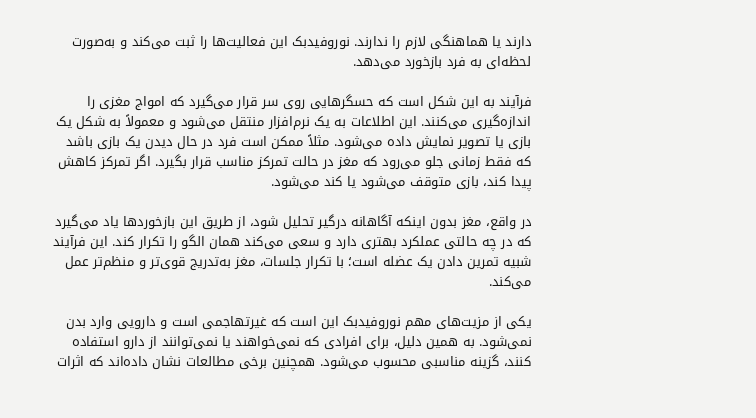دارند یا هماهنگی لازم را ندارند. نوروفیدبک این فعالیت‌ها را ثبت می‌کند و به‌صورت لحظه‌ای به فرد بازخورد می‌دهد.

فرآیند به این شکل است که حسگرهایی روی سر قرار می‌گیرد که امواج مغزی را اندازه‌گیری می‌کنند. این اطلاعات به یک نرم‌افزار منتقل می‌شود و معمولاً به شکل یک بازی یا تصویر نمایش داده می‌شود. مثلاً ممکن است فرد در حال دیدن یک بازی باشد که فقط زمانی جلو می‌رود که مغز در حالت تمرکز مناسب قرار بگیرد. اگر تمرکز کاهش پیدا کند، بازی متوقف می‌شود یا کند می‌شود.

در واقع، مغز بدون اینکه آگاهانه درگیر تحلیل شود، از طریق این بازخوردها یاد می‌گیرد که در چه حالتی عملکرد بهتری دارد و سعی می‌کند همان الگو را تکرار کند. این فرآیند شبیه تمرین دادن یک عضله است؛ با تکرار جلسات، مغز به‌تدریج قوی‌تر و منظم‌تر عمل می‌کند.

یکی از مزیت‌های مهم نوروفیدبک این است که غیرتهاجمی است و دارویی وارد بدن نمی‌شود. به همین دلیل، برای افرادی که نمی‌خواهند یا نمی‌توانند از دارو استفاده کنند، گزینه مناسبی محسوب می‌شود. همچنین برخی مطالعات نشان داده‌اند که اثرات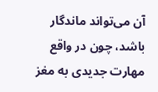آن می‌تواند ماندگار باشد، چون در واقع مهارت جدیدی به مغز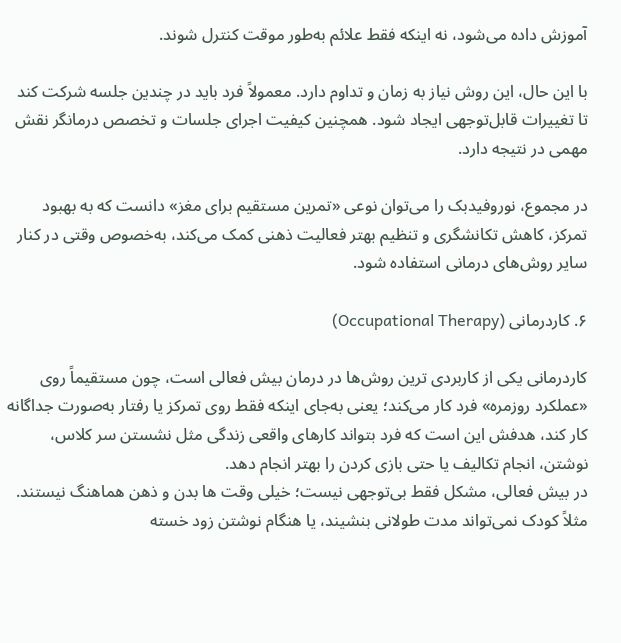آموزش داده می‌شود، نه اینکه فقط علائم به‌طور موقت کنترل شوند.

با این حال، این روش نیاز به زمان و تداوم دارد. معمولاً فرد باید در چندین جلسه شرکت کند تا تغییرات قابل‌توجهی ایجاد شود. همچنین کیفیت اجرای جلسات و تخصص درمانگر نقش مهمی در نتیجه دارد.

در مجموع، نوروفیدبک را می‌توان نوعی «تمرین مستقیم برای مغز» دانست که به بهبود تمرکز، کاهش تکانشگری و تنظیم بهتر فعالیت ذهنی کمک می‌کند، به‌خصوص وقتی در کنار سایر روش‌های درمانی استفاده شود.

۶. کاردرمانی (Occupational Therapy)

کاردرمانی یکی از کاربردی‌ ترین روش‌ها در درمان بیش‌ فعالی است، چون مستقیماً روی «عملکرد روزمره» فرد کار می‌کند؛ یعنی به‌جای اینکه فقط روی تمرکز یا رفتار به‌صورت جداگانه کار کند، هدفش این است که فرد بتواند کارهای واقعی زندگی مثل نشستن سر کلاس، نوشتن، انجام تکالیف یا حتی بازی کردن را بهتر انجام دهد.
در بیش‌ فعالی، مشکل فقط بی‌توجهی نیست؛ خیلی وقت‌ ها بدن و ذهن هماهنگ نیستند. مثلاً کودک نمی‌تواند مدت طولانی بنشیند، یا هنگام نوشتن زود خسته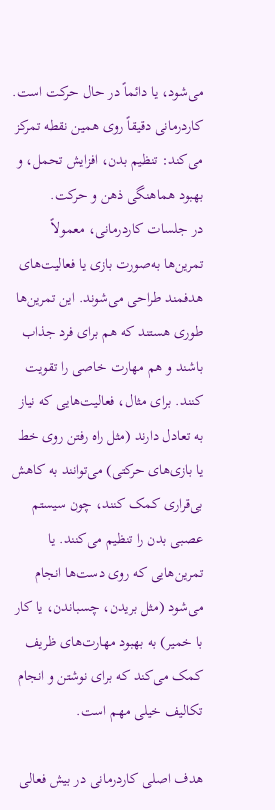می‌شود، یا دائماً در حال حرکت است. کاردرمانی دقیقاً روی همین نقطه تمرکز می‌کند: تنظیم بدن، افزایش تحمل، و بهبود هماهنگی ذهن و حرکت.
در جلسات کاردرمانی، معمولاً تمرین‌ها به‌صورت بازی یا فعالیت‌های هدفمند طراحی می‌شوند. این تمرین‌ها طوری هستند که هم برای فرد جذاب باشند و هم مهارت خاصی را تقویت کنند. برای مثال، فعالیت‌هایی که نیاز به تعادل دارند (مثل راه رفتن روی خط یا بازی‌های حرکتی) می‌توانند به کاهش بی‌قراری کمک کنند، چون سیستم عصبی بدن را تنظیم می‌کنند. یا تمرین‌هایی که روی دست‌ها انجام می‌شود (مثل بریدن، چسباندن، یا کار با خمیر) به بهبود مهارت‌های ظریف کمک می‌کند که برای نوشتن و انجام تکالیف خیلی مهم است.

هدف اصلی کاردرمانی در بیش‌ فعالی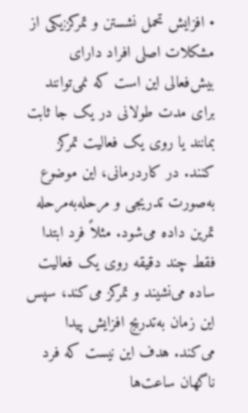• افزایش تحمل نشستن و تمرکز:یکی از مشکلات اصلی افراد دارای بیش‌فعالی این است که نمی‌توانند برای مدت طولانی در یک جا ثابت بمانند یا روی یک فعالیت تمرکز کنند. در کاردرمانی، این موضوع به‌صورت تدریجی و مرحله‌به‌مرحله تمرین داده می‌شود. مثلاً فرد ابتدا فقط چند دقیقه روی یک فعالیت ساده می‌نشیند و تمرکز می‌کند، سپس این زمان به‌تدریج افزایش پیدا می‌کند. هدف این نیست که فرد ناگهان ساعت‌ها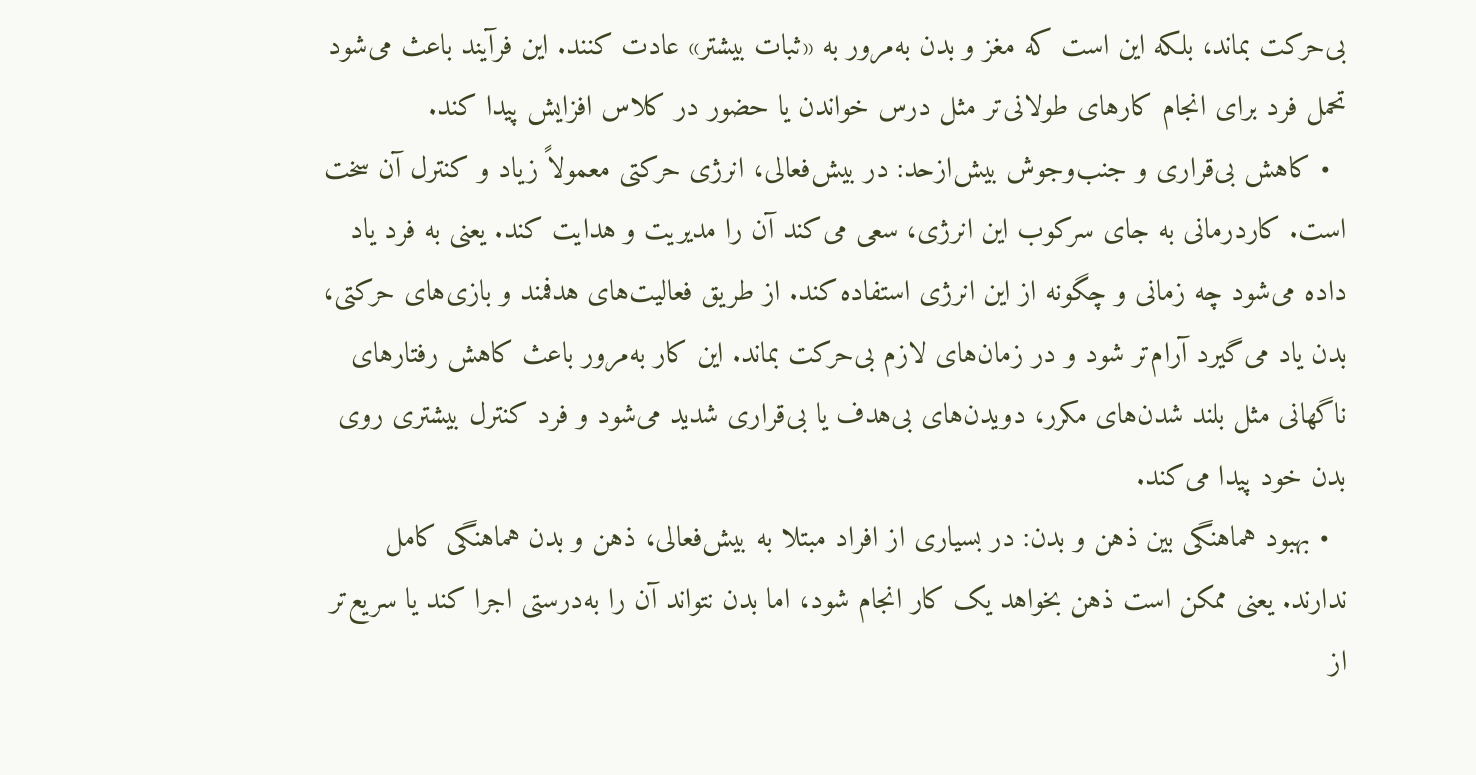بی‌حرکت بماند، بلکه این است که مغز و بدن به‌مرور به «ثبات بیشتر» عادت کنند. این فرآیند باعث می‌شود تحمل فرد برای انجام کارهای طولانی‌تر مثل درس خواندن یا حضور در کلاس افزایش پیدا کند.
  • کاهش بی‌قراری و جنب‌وجوش بیش‌ازحد: در بیش‌فعالی، انرژی حرکتی معمولاً زیاد و کنترل آن سخت است. کاردرمانی به جای سرکوب این انرژی، سعی می‌کند آن را مدیریت و هدایت کند. یعنی به فرد یاد داده می‌شود چه زمانی و چگونه از این انرژی استفاده کند. از طریق فعالیت‌های هدفمند و بازی‌های حرکتی، بدن یاد می‌گیرد آرام‌تر شود و در زمان‌های لازم بی‌حرکت بماند. این کار به‌مرور باعث کاهش رفتارهای ناگهانی مثل بلند شدن‌های مکرر، دویدن‌های بی‌هدف یا بی‌قراری شدید می‌شود و فرد کنترل بیشتری روی بدن خود پیدا می‌کند.
  • بهبود هماهنگی بین ذهن و بدن: در بسیاری از افراد مبتلا به بیش‌فعالی، ذهن و بدن هماهنگی کامل ندارند. یعنی ممکن است ذهن بخواهد یک کار انجام شود، اما بدن نتواند آن را به‌درستی اجرا کند یا سریع‌تر از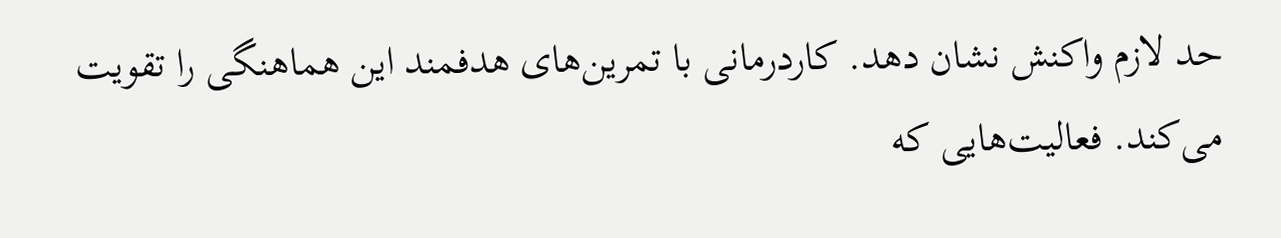حد لازم واکنش نشان دهد. کاردرمانی با تمرین‌های هدفمند این هماهنگی را تقویت می‌کند. فعالیت‌هایی که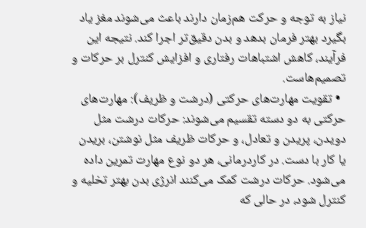نیاز به توجه و حرکت هم‌زمان دارند باعث می‌شوند مغز یاد بگیرد بهتر فرمان بدهد و بدن دقیق‌تر اجرا کند. نتیجه این فرآیند، کاهش اشتباهات رفتاری و افزایش کنترل بر حرکات و تصمیم‌هاست.
  • تقویت مهارت‌های حرکتی (درشت و ظریف): مهارت‌های حرکتی به دو دسته تقسیم می‌شوند: حرکات درشت مثل دویدن، پریدن و تعادل، و حرکات ظریف مثل نوشتن، بریدن یا کار با دست. در کاردرمانی، هر دو نوع مهارت تمرین داده می‌شود. حرکات درشت کمک می‌کنند انرژی بدن بهتر تخلیه و کنترل شود، در حالی که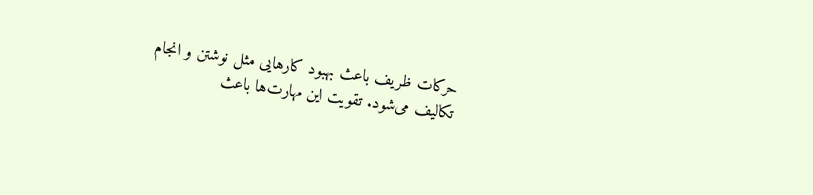حرکات ظریف باعث بهبود کارهایی مثل نوشتن و انجام تکالیف می‌شود. تقویت این مهارت‌ها باعث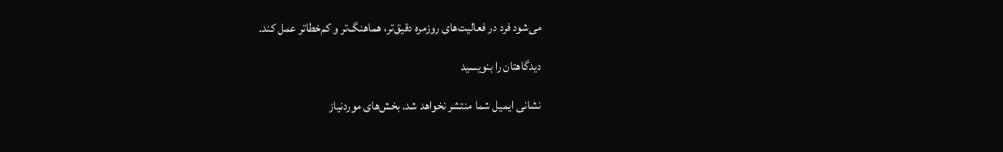می‌شود فرد در فعالیت‌های روزمره دقیق‌تر، هماهنگ‌تر و کم‌خطاتر عمل کند.

دیدگاهتان را بنویسید

نشانی ایمیل شما منتشر نخواهد شد. بخش‌های موردنیاز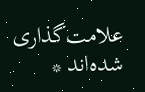علامت‌گذاری شده‌اند *